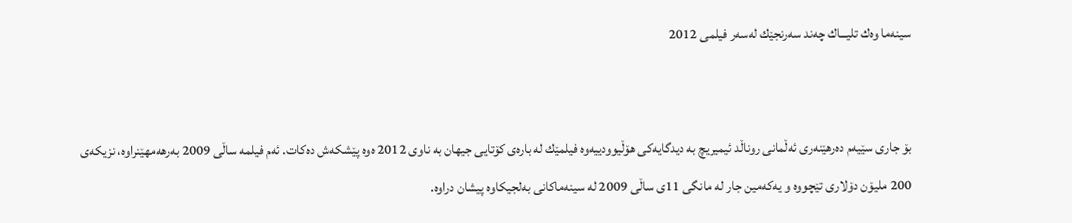سینه‌ما وه‌ك تلیـــاك چه‌ند سه‌رنجێك له‌سه‌ر فیلمی 2012


بۆ جاری سێیه‌م ده‌رهێنه‌ری ئه‌ڵمانی روناڵد ئیمیریچ به‌ دیدگایه‌كی هۆڵیوودییه‌وه‌ فیلمێك له‌ باره‌ی كۆتایی جیهان به ‌ناوی 2012 ه‌وه‌ پێشكه‌ش ده‌كات. ئه‌م فیلمه‌ ساڵی 2009 به‌رهه‌مهێنراوه، نزیكه‌ی 200 ملیۆن دۆلاری تێچووه ‌‌و یه‌كه‌مین جار له ‌مانگی 11ی ساڵی 2009 له‌ سینه‌ماكانی به‌لجیكاوه‌ پیشان دراوه‌.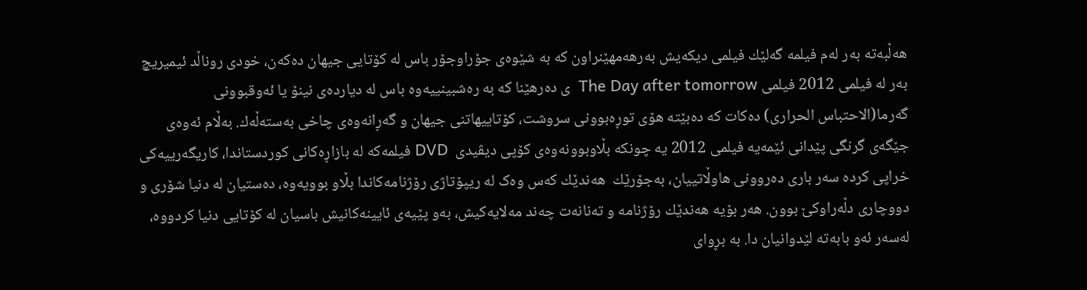هه‌ڵبه‌ته‌ به‌ر له‌م فیلمه‌ گه‌لێك فیلمی دیكه‌یش به‌رهه‌مهێنراون كه‌ به‌ شێوه‌ی جۆرا‌وجۆر باس له‌ كۆتایی جیهان ده‌كه‌ن، خودی روناڵد ئیمیریچ به‌ر له ‌فیلمی 2012 فیلمی The Day after tomorrow  ی ده‌رهێنا كه‌ به‌ ره‌شبینییه‌وه‌ باس له‌ دیارده‌ی نینۆ یا ئه‌وقبوونی گه‌رما(الاحتباس الحراری) ده‌كات كه‌ ده‌بێته‌ هۆی توڕه‌بوونی سروشت، كۆتاییهاتنی جیهان‌ و گه‌ڕانه‌وه‌ی چاخی به‌سته‌ڵه‌ك. به‌ڵام ئه‌وه‌ی جێگه‌ی گرنگی پێدانی ئێمه‌یه‌ فیلمی 2012 یه‌ چونكه‌ بڵاوبوونه‌وه‌ی كۆپی دیڤیدی  DVD فیلمه‌كه‌ له‌ بازاڕه‌كانی كوردستاندا، كاریگه‌رییه‌كی خراپی كرده‌ سه‌ر باری ده‌روونی هاوڵاتییان، به‌جۆرێك  هه‌ندێك كه‌س وەک‌ له‌ ریپۆتاژی رۆژنامه‌كاندا بڵاو بوویه‌وه‌، ده‌ستیان له‌ دنیا شۆری ‌و دووچاری دڵه‌راوكێ‌ بوون. هه‌ر بۆیه‌ هه‌ندێك رۆژنامه‌‌ و ته‌نانه‌ت چه‌ند مه‌لایه‌كیش، به‌و پێیه‌ی ئایینه‌كانیش باسیان له‌ كۆتایی دنیا كردووه‌، له‌سه‌ر ئه‌و بابه‌ته‌ لێدوانیان دا. به‌ بڕوای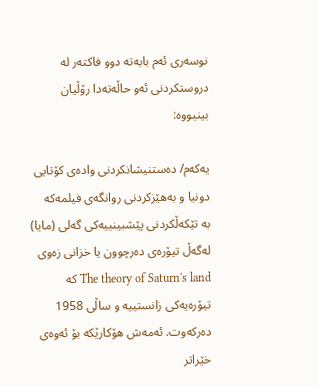نوسه‌ری ئه‌م بابه‌ته‌ دوو فاكته‌ر له‌ دروستكردنی ئه‌و حاڵه‌ته‌دا رۆڵیان بینیووه:

یه‌كه‌م/ ده‌ستنیشانكردنی واده‌ی كۆتایی دونیا ‌و به‌هێزكردنی روانگه‌ی فیلمه‌كه‌ به ‌تێكه‌ڵكردنی پێشبینییه‌كی گه‌لی (مایا) له‌گه‌ڵ تیۆره‌ی ده‌رچوون یا خزانی زه‌وی  The theory of Saturn's land كه‌ تیۆره‌یه‌كی زانستییه ‌‌و ساڵی 1958 ده‌ركه‌وت. ئه‌مه‌ش هۆكارێكه‌ بۆ ئه‌وه‌ی خێراتر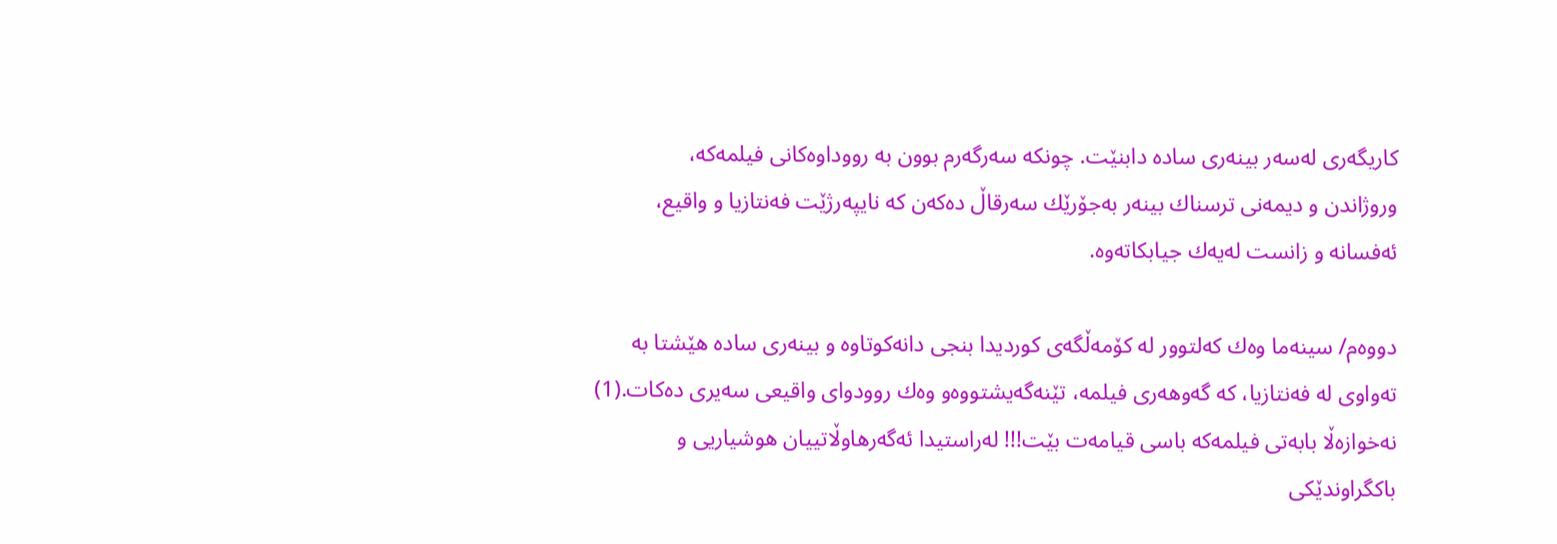كاریگه‌ری له‌سه‌ر بینه‌ری ساده‌ دابنێت. چونكه‌ سه‌رگه‌رم بوون به‌ رووداوه‌كانی فیلمه‌كه‌‌، وروژاندن ‌و دیمه‌نی ترسناك بینه‌ر به‌جۆرێك سه‌رقاڵ ده‌كه‌ن كه‌ نایپه‌رژێت فه‌نتازیا‌ و واقیع، ئه‌فسانه ‌‌و زانست له‌یه‌ك جیابكاته‌وه‌.

دووه‌م/ سینه‌ما وه‌ك كه‌لتوور له ‌كۆمه‌ڵگه‌ی كوردیدا بنجی دانه‌كوتاوه ‌‌و بینه‌ری ساده‌ هێشتا به‌ ته‌واوی له‌ فه‌نتازیا، كه‌ گه‌وهه‌ری فیلمه‌، تێنه‌گه‌یشتووه‌‌و وه‌ك روودوای واقیعی سه‌یری ده‌كات.(1) نه‌خوازه‌ڵا بابه‌تی فیلمه‌كه‌ باسی قیامه‌ت بێت!!! له‌راستیدا ئه‌گه‌رهاوڵاتییان هوشیاریی ‌و باكگراوندێكی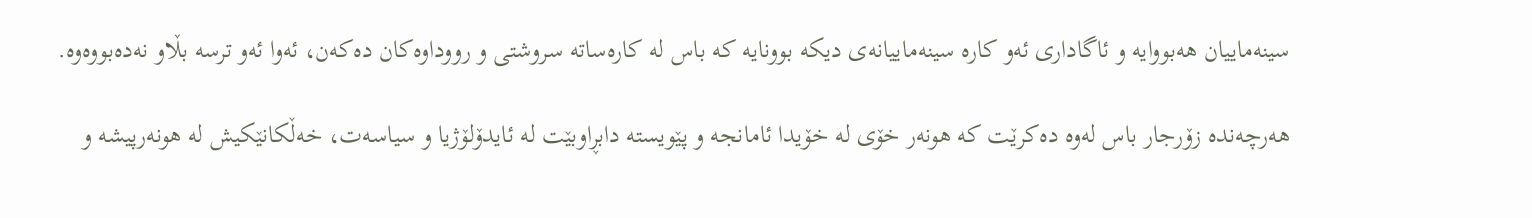سینه‌ماییان هه‌بووایه‌‌ و ئاگاداری ئه‌و كاره‌ سینه‌ماییانه‌ی دیكه‌ بوونایه‌ كه‌ باس له‌ كاره‌ساته‌ سروشتی ‌و رووداوه‌كان ده‌كه‌ن، ئه‌وا ئه‌و ترسه‌ بڵاو نه‌ده‌بووه‌وه‌.

هه‌رچه‌نده‌ زۆرجار باس له‌وه‌ ده‌كرێت كه‌ هونه‌ر خۆی له‌ خۆیدا ئامانجه ‌‌و پێویسته‌ دابڕاوبێت له‌ ئایدۆلۆژیا‌ و سیاسه‌ت، خه‌ڵكانێكیش له‌ هونه‌رپیشه‌‌ و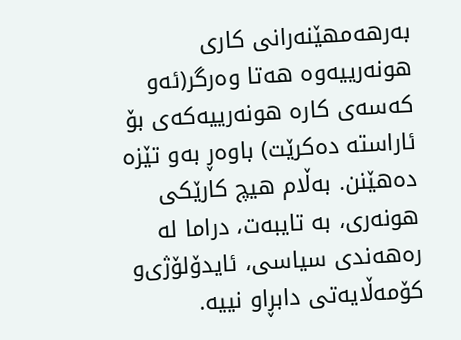به‌رهه‌مهێنه‌رانی كاری هونه‌رییه‌وه‌ هه‌تا وه‌رگر(ئه‌و كه‌سه‌ی كاره‌ هونه‌رییه‌كه‌ی بۆ ئاراسته‌ ده‌كرێت) باوه‌ڕ به‌و تێزه‌ ده‌هێنن. به‌ڵام هیچ كارێكی  هونه‌ری، به ‌تایبه‌ت، دراما له‌ ره‌هه‌ندی سیاسی، ئایدۆلۆژی‌و كۆمه‌ڵایه‌تی دابڕاو نییه‌.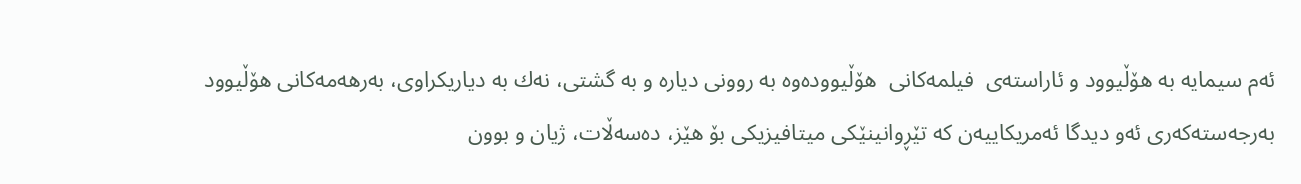ئه‌م سیمایه‌ به‌ هۆڵیوود ‌و ئاراسته‌ی  فیلمه‌كانی  هۆڵیووده‌وه‌ بە روونی دیارە ‌‌و به ‌گشتی، نه‌ك به‌ دیاریكراوی، به‌رهه‌مه‌كانی هۆڵیوود به‌رجه‌سته‌كه‌ری ئەو دیدگا ئه‌مریكاییەن‌ کە تێڕوانینێكی میتافیزیكی بۆ هێز‌، ده‌سه‌ڵات، ژیان ‌و بوون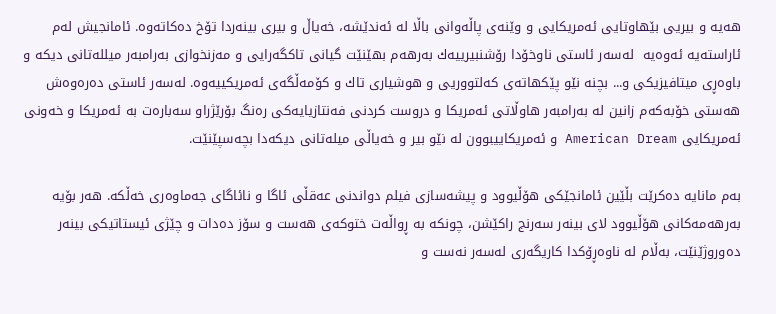هەیە ‌و بیریی بێهاوتایی ئه‌مریكایی‌ و وێنه‌ی پاڵه‌وانی باڵا له‌ ئه‌ندێشه، خه‌یاڵ ‌و بیری بینه‌ردا تۆخ ده‌كاته‌وه‌. ئامانجیش له‌م ئاراسته‌یه‌ ئه‌وه‌یه‌  له‌سه‌ر ئاستی ناوخۆدا رۆشنبیرییه‌ك به‌رهه‌م بهێنێت گیانی تاكگه‌رایی‌ و مه‌زنخوازی ‌به‌رامبه‌ر میلله‌تانی دیكه ‌‌و باوه‌ڕی میتافیزیكی ‌و... بچنه‌ نێو پێكهاته‌ی كه‌لتووریی‌ و هوشیاری تاك‌ و كۆمه‌ڵگه‌ی ئه‌مریكییه‌وه‌. له‌سه‌ر ئاستی ده‌ره‌وه‌ش هه‌ستی خۆبه‌كه‌م زانین له‌ به‌رامبه‌ر هاوڵاتی ئه‌مریكا‌ و دروست كردنی فه‌نتازیایه‌كی ره‌نگ بۆرێژراو سه‌باره‌ت به‌ ئه‌مریكا ‌و خه‌ونی ئه‌مریكایی American Dream و ئه‌مریكاییبوون له ‌نێو بیر ‌و خه‌یاڵی میله‌تانی دیكه‌دا بچه‌سپێنێت.

به‌م مانایه‌ ده‌كرێت بڵێین ئامانجێكی هۆڵیوود ‌و پیشه‌سازی فیلم دواندنی عه‌قڵی ئاگا‌ و نائاگای جه‌ماوه‌ری خه‌ڵكه‌. هه‌ر بۆیه‌ به‌رهه‌مه‌كانی هۆڵیوود لای بینه‌ر سه‌رنج راكێشن، چونكه‌ به ‌ڕواڵه‌ت ختوكه‌ی هه‌ست ‌و سۆز ده‌دات‌ و چێژی ئیستاتیكی بینه‌ر ده‌وروژێنێت، به‌ڵام له ‌ناوه‌ڕۆكدا كاریگه‌ری له‌سه‌ر نه‌ست‌ و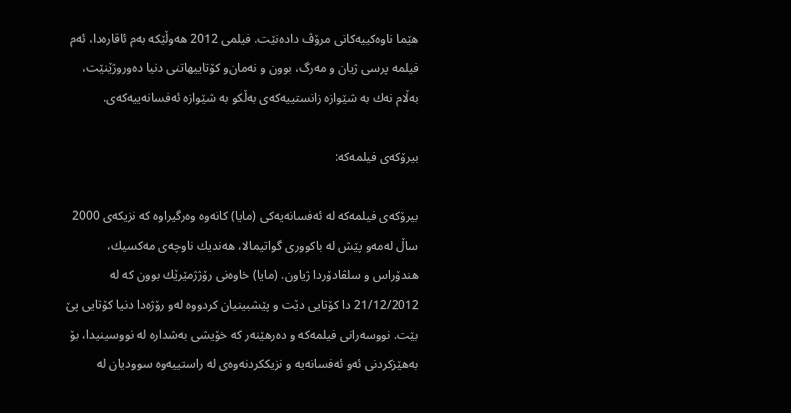هێما ناوه‌كییه‌كانی مرۆڤ داده‌نێت. فیلمی 2012 هه‌وڵێكه‌ به‌م ئاقاره‌دا، ئه‌م فیلمه‌ پرسی ژیان ‌و مه‌رگ، بوون‌ و نه‌مان‌و كۆتاییهاتنی دنیا ده‌وروژێنێت، به‌ڵام نه‌ك به ‌شێوازه‌ زانستییه‌كه‌ی به‌ڵكو به ‌شێوازه‌ ئه‌فسانه‌ییه‌كه‌ی.

بیرۆكه‌ی فیلمه‌كه‌:

بیرۆكه‌ی فیلمه‌كه‌ له‌ ئه‌فسانه‌یه‌كی (مایا) كانه‌وه‌ وه‌رگیراوه‌ كه‌ نزیكه‌ی 2000 ساڵ له‌مه‌و پێش له‌ باكووری گواتیمالا، هه‌ندیك ناوچه‌ی مه‌كسیك، هندۆراس ‌و سلڤادۆردا ژیاون. (مایا) خاوه‌نی رۆژژمێرێك بوون كه‌ له‌ 21/12/2012 دا كۆتایی دێت ‌و پێشبینیان كردووه‌‌ له‌و رۆژه‌دا دنیا كۆتایی پێ بێت. نووسه‌رانی فیلمه‌كه‌ ‌و ده‌رهێنه‌ر کە‌ خۆیشی به‌شداره‌ له‌ نووسینیدا، بۆ به‌هێزكردنی ئه‌و ئه‌فسانه‌یه ‌‌و نزیككردنه‌وه‌ی له‌ راستییه‌وه‌ سوودیان له‌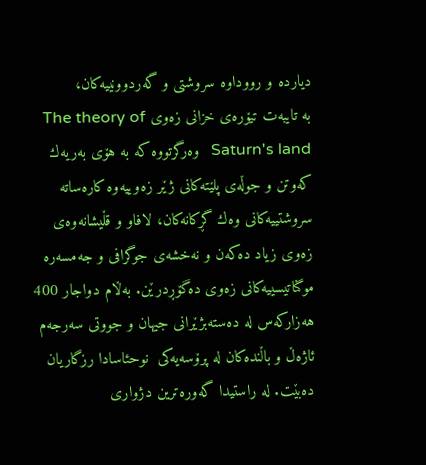دیارده ‌‌و رووداوه‌ سروشتی و گه‌ردوونییه‌كان، به ‌تایبه‌ت تیۆره‌ی خزانی زه‌وی The theory of Saturn's land   وه‌رگرتووه‌ كه‌ به‌ هۆی به‌ریه‌ك كه‌وتن‌ و جوڵه‌ی پلێته‌كانی ژێر زه‌وییه‌وه‌ كاره‌ساته‌ سروشتییه‌كانی وه‌ك گڕكانه‌كان، لافاو‌ و قڵیشانه‌وه‌ی زه‌وی زیاد ده‌كه‌ن ‌و نه‌خشه‌ی جوگرافی ‌و جه‌مسه‌ره‌ موگناتیسییه‌كانی زه‌وی ده‌گۆڕدرێن. به‌ڵام دواجار 400 هه‌زاركه‌س له‌ ده‌سته‌بژێرانی جیهان‌ و جووتی سه‌رجه‌م ئاژه‌ڵ و باڵنده‌كان له‌ پرۆسه‌یه‌كی  نوحئاسادا رزگاریان ده‌بێت. له‌ راستیدا گه‌وره‌ترین دژواری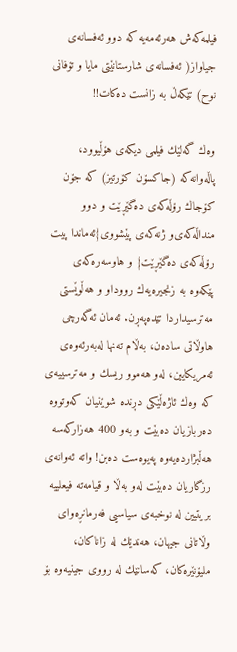فیلمه‌كه‌ش هه‌رئه‌مه‌یه‌ كه‌ دوو ئه‌فسانه‌ی جیاواز( ئه‌فسانه‌ی شارستانێتی مایا ‌و تۆفانی نوح) تێكه‌ڵ به‌ زانست ده‌كات!!

وه‌ك گه‌لێك فیلمی دیكه‌ی هۆڵیوود، پاڵه‌وانه‌كه‌ (جاكسۆن كۆرتیز) كه‌ جۆن كۆجاك رۆڵه‌كه‌ی ده‌گێڕێت‌ و دوو منداڵه‌كه‌ی‌و ژنه‌كه‌ی پێشووی{ئه‌ماندا پیت رۆڵه‌كه‌ی ده‌گێڕێت} و هاوسه‌رەكه‌ی پێكه‌وه‌ به‌ زنجیره‌یه‌ك رووداو‌ و هه‌ڵوێستی مه‌ترسیداردا تێده‌په‌ڕن. ئه‌مان ئه‌گه‌رچی هاوڵاتی ساده‌ن، به‌ڵام ته‌نها له‌به‌رئه‌وه‌ی ئه‌مریكایین، له‌و هه‌موو ریسك‌ و مه‌ترسییه‌ی كه‌ وه‌ك ئاژه‌ڵێكی دڕنده‌ شوێنیان كه‌وتووه‌ ده‌ربازیان ده‌بێت‌ و به‌و 400 هه‌زاركه‌سه‌ هه‌ڵبژارده‌یه‌وه‌ په‌یوه‌ست ده‌بن! واته‌ ئه‌وانه‌ی رزگاریان ده‌بێت لەو به‌ڵا و قیامه‌ته‌ فیعلییه‌ بریتیین له‌ نوخبه‌ی سیاسیی فه‌رمانڕه‌وای وڵاتانی جیهان، هه‌ندێك له‌ زاناكان، ملیۆنێره‌كان، كه‌سانێك له‌ رووی جینیه‌وه‌ بۆ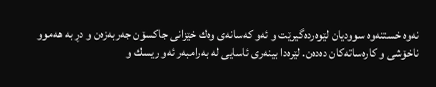نه‌وه‌ خستنه‌وه‌ سوودیان لێوه‌رده‌گیرێت‌ و ئه‌و كه‌سانه‌ی وه‌ك خێزانی جاكسۆن جه‌ربه‌زه‌ن‌ و دڕ به‌ هه‌موو ناخۆشی‌ و كاره‌ساته‌كان ده‌ده‌ن. لێره‌دا بینه‌ری ئاسایی له‌ به‌رامبه‌ر ئه‌و ریسك‌ و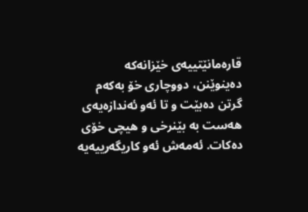قاره‌مانێتییه‌ی خێزانه‌كه‌ ده‌ینوێنن، دووچاری خۆ به‌كه‌م گرتن ده‌بێت‌ و تا ئه‌و ئه‌ندازه‌یه‌ی هه‌ست به‌ بێنرخی‌ و هیچی خۆی ده‌كات. ئه‌مه‌ش ئه‌و كاریگه‌رییه‌یه‌‌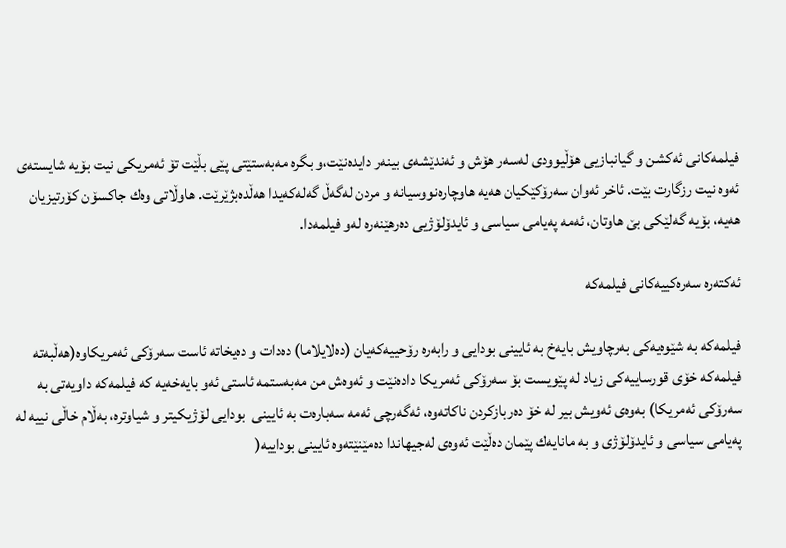فیلمه‌كانی ئه‌كشن‌ و گیانبازیی هۆڵیوودی له‌سه‌ر هۆش ‌و ئه‌ندێشه‌ی بینه‌ر دایده‌نێت،‌و بگره‌ مه‌به‌ستێتی پێی بڵێت تۆ ئه‌مریكی نیت بۆیه‌ شایسته‌ی ئه‌وه ‌نیت رزگارت بێت. ئاخر ئه‌وان سه‌رۆكێكیان هه‌یه‌ هاوچاره‌نووسیانه ‌‌و مردن له‌گه‌ڵ گه‌له‌كه‌یدا هه‌ڵده‌بژێرێت. هاوڵاتی وه‌ك جاكسۆن كۆرتیزیان هه‌یه‌، بۆیه‌ گه‌لێكی بێ‌ هاوتان، ئه‌مه‌ په‌یامی سیاسی‌ و ئایدۆلۆژیی ده‌رهێنه‌ره‌ له‌و فیلمه‌دا.

ئەکتەرە سەرەکییەکانی فیلمەکە

فیلمه‌كه‌ به ‌شێوه‌یه‌كی به‌رچاویش بایه‌خ به‌ ئایینی بودایی‌ و رابه‌ره‌ رۆحییه‌كه‌یان (ده‌لایلاما) ده‌دات‌ و ده‌یخاته‌ ئاست سه‌رۆكی ئه‌مریكاوه‌(هه‌ڵبه‌ته‌ فیلمه‌كه‌ خۆی قورساییه‌كی زیاد له‌ پێویست بۆ سه‌رۆكی ئه‌مریكا داده‌نێت‌ و ئه‌وه‌ش من مه‌به‌ستمه‌ ئاستی ئه‌و بایه‌خه‌یه‌ كه‌ فیلمه‌كه‌ داویه‌تی به‌ سه‌رۆكی ئه‌مریكا) به‌وه‌ی ئه‌ویش بیر له‌ خۆ ده‌ربازكردن ناكاته‌وه‌، ئه‌گه‌رچی ئه‌مه‌ سه‌باره‌ت به‌ ئایینی  بودایی لۆژیكیتر ‌و شیاوتره‌، به‌ڵام خاڵی نییه‌ له‌ په‌یامی سیاسی ‌و ئایدۆلۆژی ‌و به ‌مانایه‌ك پێمان ده‌ڵێت ئه‌وه‌ی له‌جیهاندا ده‌مێنێته‌وه‌ ئایینی بوداییه‌(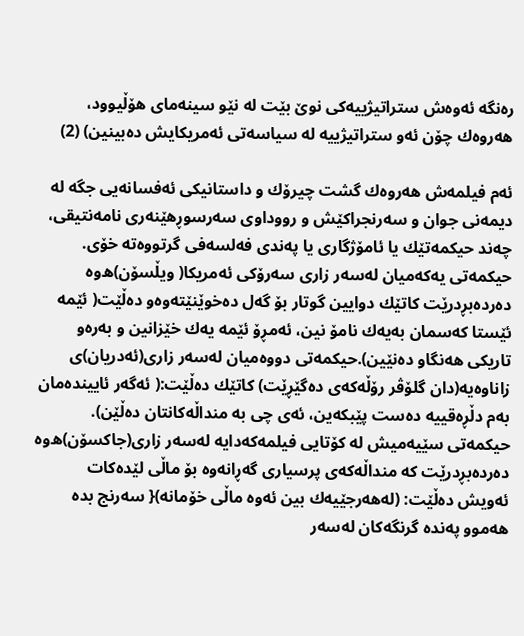ره‌نگه‌ ئه‌وه‌ش ستراتیژییه‌كی نوێ‌ بێت له‌ نێو سینه‌مای هۆڵیوود، هه‌روه‌ك چۆن ئه‌و ستراتیژییه‌ له‌ سیاسه‌تی ئه‌مریكایش ده‌بینین) (2)

ئه‌م فیلمه‌ش هه‌روه‌ك گشت چیرۆك‌ و داستانیكی ئه‌فسانه‌یی جگه‌ له‌ دیمه‌نی جوان ‌و سه‌رنجراكێش‌ و رووداوی سه‌رسوڕهێنه‌ری نامه‌نتیقی، چه‌ند حیكمه‌تێك یا ئامۆژگاری یا په‌ندی فه‌لسه‌فی گرتووه‌ته‌ خۆی. حیكمه‌تی یه‌كه‌میان له‌سه‌ر زاری سه‌رۆكی ئه‌مریكا( ویڵسۆن)ه‌وه‌ ده‌رده‌بڕدرێت كاتێك دوایین گوتار بۆ گه‌ل ده‌خوێنێته‌وه‌‌و ده‌ڵێت( ئێمه‌ ئێستا كه‌سمان به‌یه‌ك نامۆ نین، ئه‌مڕۆ ئێمه‌ یه‌ك خێزانین ‌و به‌ره‌و تاریكی هه‌نگاو ده‌نێین).حیكمه‌تی دووه‌میان له‌سه‌ر زاری(ئه‌دریان)ی زاناوه‌یه‌(دان گلۆڤر رۆڵه‌كه‌ی ده‌گێڕێت) كاتێك ده‌ڵێت:( ئه‌گه‌ر ئایینده‌مان به‌م دڵڕه‌قییه‌ ده‌ست پێبكه‌ین، ئه‌ی چی به‌ منداڵه‌كانتان ده‌ڵێن). حیكمه‌تی سێیه‌میش له‌ كۆتایی فیلمه‌كه‌دایه‌ له‌سه‌ر زاری(جاكسۆن)ه‌وه‌ ده‌رده‌بڕدرێت كه‌ منداڵه‌كه‌ی پرسیاری گه‌ڕانه‌وه‌ بۆ ماڵی لێده‌كات ئه‌ویش ده‌ڵێت: (له‌هه‌رجێیه‌ك بین ئه‌وه‌ ماڵی خۆمانه‌){ سه‌رنج بده‌ هه‌موو په‌نده‌ گرنگه‌كان له‌سه‌ر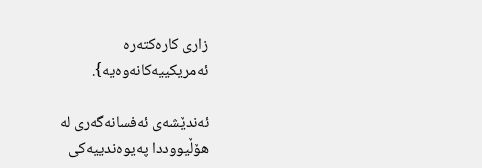زاری كاره‌كته‌ره‌ ئه‌مریكییه‌كانه‌وه‌یه‌}.

ئه‌ندێشه‌ی ئه‌فسانه‌گه‌ری له‌ هۆڵیووددا په‌یوه‌ندییه‌كی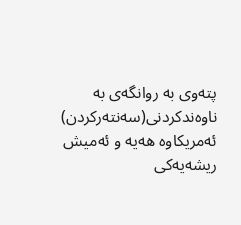پته‌وی به‌ روانگه‌ی به‌ ناوه‌ندكردنی(سه‌نته‌ركردن) ئه‌مریكاوه‌ هه‌یه‌‌ و ئه‌میش ریشه‌یه‌كی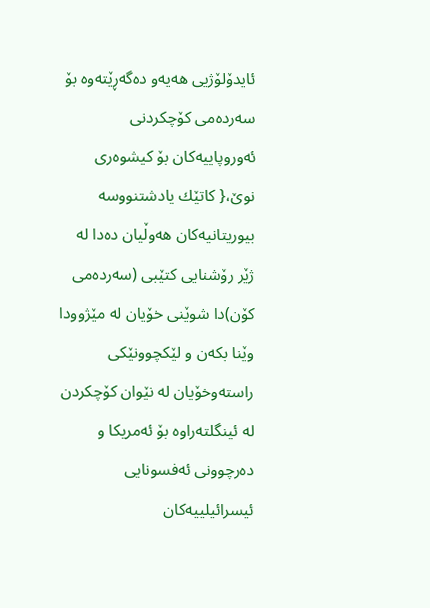ئایدۆلۆژیی هه‌یه‌‌و ده‌گه‌ڕێته‌وه‌ بۆ سه‌رده‌می كۆچكردنی ئه‌وروپاییه‌كان بۆ كیشوه‌ری نوێ‌،{ كاتێك یادشتنووسه‌ بیوریتانیه‌كان هه‌وڵیان ده‌دا له‌ ژێر رۆشنایی كتێبی (سه‌رده‌می كۆن)دا شوێنی خۆیان له‌ مێژوودا وێنا بكه‌ن‌ و لێكچوونێكی راسته‌وخۆیان له‌ نێوان كۆچكردن له‌ ئینگلته‌راوه‌ بۆ ئه‌مریكا‌ و دەرچوونی ئه‌فسونایی ئیسرائیلییه‌كان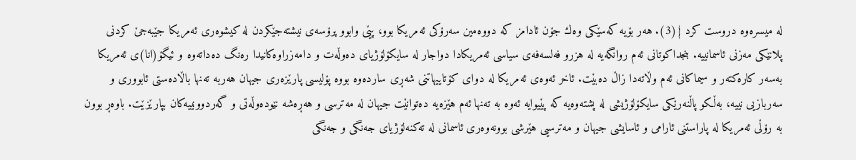له‌ میسره‌وه دروست کرد ‌}(3). هه‌ر بۆیه‌ كه‌سێكی وه‌ك جۆن ئادامز كه‌ دووه‌مین سه‌رۆكی ئه‌مریكا بوو، پێی وابوو پرۆسه‌ی نیشته‌جێكردن له‌ كیشوه‌ری ئه‌مریكا جێبه‌جێ‌ كردنی پلانێكی مه‌زنی ئاسمانییه‌. بنجداكوتانی ئه‌م روانگه‌یه‌ له‌ هزر‌و فه‌لسه‌فه‌ی سیاسی ئه‌مریكادا دواجار له‌ سایكۆلۆژیای ده‌وڵه‌ت ‌و دامه‌زراوه‌كانیدا ره‌نگ ده‌داته‌وه‌‌ و ئیگۆ(انا)ی ئه‌مریكا به‌سه‌ر كاره‌كته‌ر ‌و سیماكانی ئه‌م وڵاته‌دا زاڵ ده‌بێت. ئاخر ئه‌وه‌ی ئه‌مریكا له ‌دوای كۆتاییهاتنی شه‌ڕی سارده‌وه‌ بووه‌ پۆلیسی پارێزه‌ری جیهان هه‌ربه ‌ته‌نها باڵاده‌ستی ئابووری‌ و سه‌ربازیی نییه‌، به‌ڵكو پاڵنه‌رێكی سایكۆلۆژیشی له‌ پشته‌وه‌یه‌ كه‌ پێیوایه‌ ئه‌وه‌ به‌ ته‌نها ئه‌م هێزه‌یه‌ ده‌توانێت جیهان له‌ مه‌ترسی‌ و هه‌ڕه‌شه‌ نێوده‌وڵه‌تی ‌و گه‌ردوونییه‌كان بپارێزێت. باوه‌ڕ بوون به‌ رۆڵی ئه‌مریكا له‌ پاراستنی ئارامی‌ و ئاسایشی جیهان ‌و مه‌ترسیی هێرشی بوونه‌وه‌ری ئاسمانی له‌ ته‌كنه‌لۆژیای جه‌نگی ‌و جه‌نگی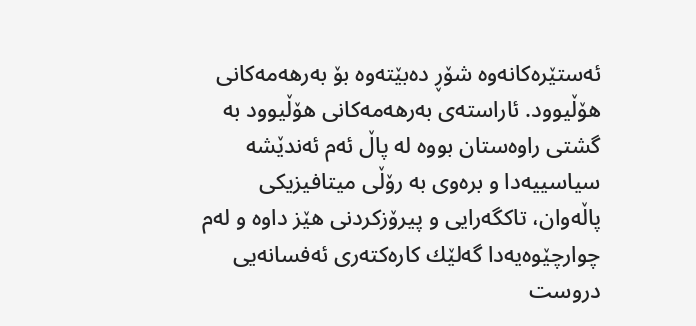ئه‌ستێره‌كانه‌وه‌ شۆڕ ده‌بێته‌وه‌ بۆ به‌رهه‌مه‌كانی هۆڵیوود. ئاراسته‌ی به‌رهه‌مه‌كانی هۆڵیوود به‌ گشتی راوه‌ستان بووه‌ له‌ پاڵ ئه‌م ئه‌ندێشه‌ سیاسییه‌دا ‌و بره‌وی به‌ رۆڵی میتافیزیكی پاڵه‌وان، تاكگه‌رایی ‌و پیرۆزكردنی هێز داوه ‌‌و له‌م چوارچێوه‌یه‌دا گه‌لێك كاره‌كته‌ری ئه‌فسانه‌یی دروست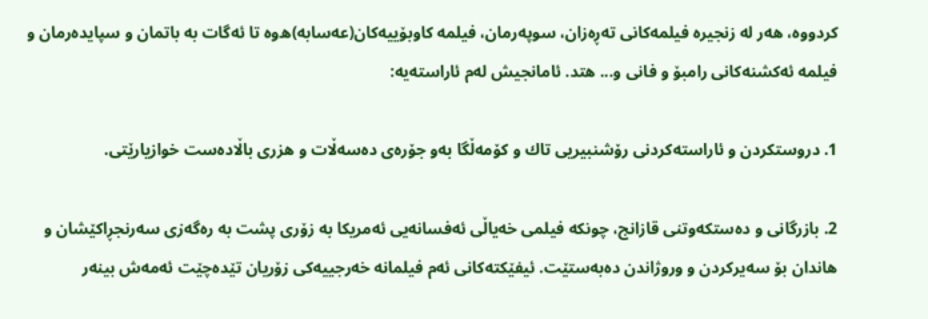كردووه‌، هه‌ر له‌ زنجیره‌ فیلمه‌كانی ته‌ڕه‌زان، سوپه‌رمان، فیلمه‌ كاوبۆییه‌كان(عه‌سابه‌)ه‌وه‌ تا ئه‌گات به‌ باتمان‌ و سپایده‌رمان ‌و فیلمه‌ ئه‌كشنه‌كانی رامبۆ‌ و فانی ‌و... هتد. ئامانجیش له‌م ئاراسته‌یه‌:

1. دروستكردن ‌و ئاراسته‌كردنی رۆشنبیریی تاك‌ و كۆمه‌ڵگا به‌و جۆره‌ی ده‌سه‌ڵات‌ و هزری باڵاده‌ست خوازیارێتی.

2. بازرگانی‌ و ده‌ستكه‌وتنی قازانج، چونكه‌ فیلمی خه‌یاڵی ئه‌فسانه‌یی ئه‌مریكا به‌ زۆری پشت به‌ ره‌گه‌زی سه‌رنجڕاكێشان ‌و هاندان بۆ سه‌یركردن ‌و وروژاندن ده‌به‌ستێت‌. ئیفێكته‌كانی ئه‌م فیلمانه‌ خه‌رجییه‌كی زۆریان تێده‌چێت ئه‌مه‌ش بینه‌ر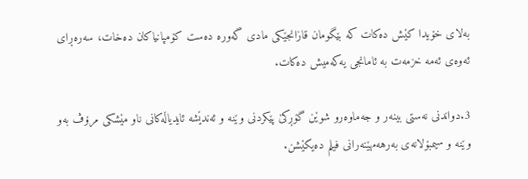به‌لای خۆیدا كێش ده‌كات كه‌ بێگومان قازانجێكی مادی گه‌وره‌ ده‌ست كۆمپانیاكان ده‌خات، سه‌ره‌ڕای ئه‌وه‌ی ئه‌مه‌ خزمه‌ت به‌ ئامانجی یه‌كه‌میش ده‌كات.

3.دواندنی نه‌ستی بینه‌ر ‌و جه‌ماوه‌ر‌و شوێن گۆڕكێ پێكردنی وێنه‌‌ و ئه‌ندێشه‌ ئایدیاڵه‌كانی ناو مێشكی مرۆڤ به‌و وێنه ‌‌و سیمبۆلانه‌ی به‌رهه‌مهێنه‌رانی فیلم ده‌یكێشن.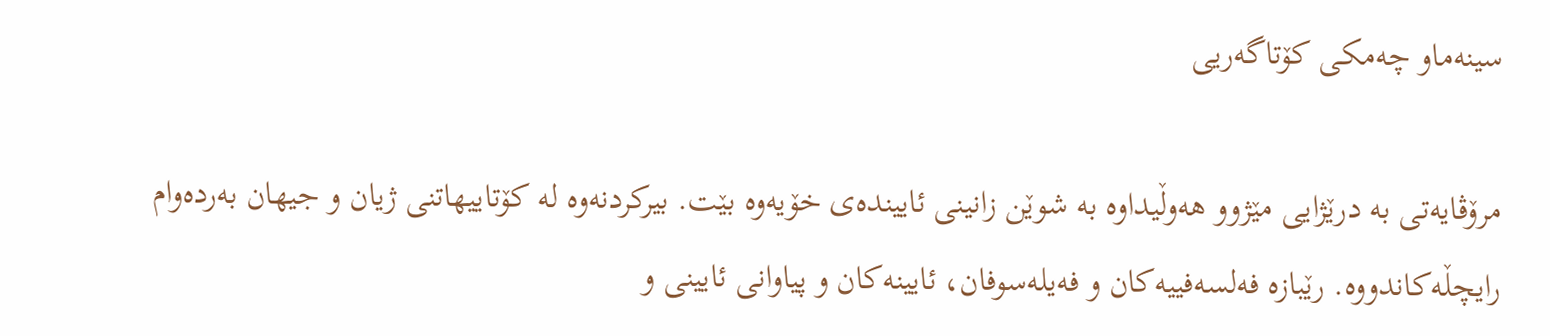سینه‌ما‌و چه‌مكی كۆتاگه‌ریی

مرۆڤایه‌تی به ‌درێژایی مێژوو هه‌وڵیداوه‌ به ‌شوێن زانینی ئایینده‌ی خۆیه‌وه‌ بێت‌. بیركردنه‌وه‌ له‌ كۆتاییهاتنی ژیان‌ و جیهان به‌رده‌وام رایچڵه‌كاندووه‌. رێبازه‌ فه‌لسه‌فییه‌كان ‌و فه‌یله‌سوفان، ئایینه‌كان ‌و پیاوانی ئایینی‌ و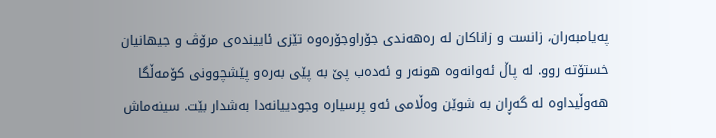په‌یامبه‌ران، زانست‌ و زاناكان له‌ ره‌هه‌ندی جۆرا‌وجۆره‌وه‌ تێزی ئایینده‌ی مرۆڤ‌ و جیهانیان خستۆته‌ روو. له ‌پاڵ ئه‌وانه‌وه‌ هونه‌ر ‌و ئه‌ده‌ب پێ به‌ پێی به‌ره‌و پێشچوونی كۆمه‌ڵگا هه‌وڵیداوه‌ له‌ گه‌ڕان به‌ شوێن وه‌ڵامی ئه‌و پرسیاره‌ وجودییانه‌دا به‌شدار بێت. سینه‌ماش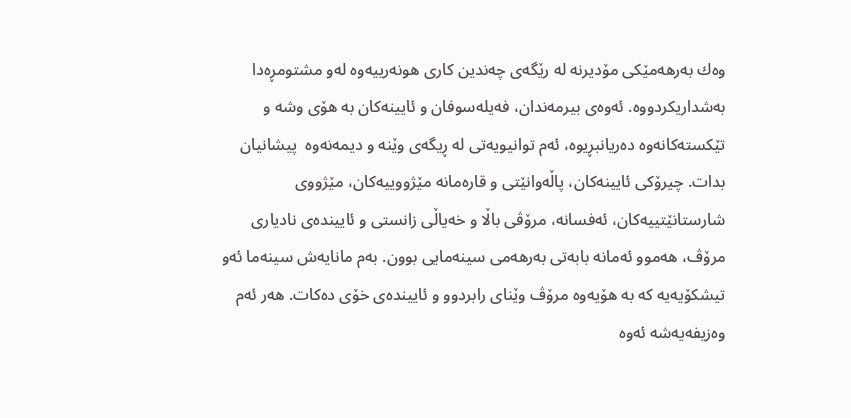وه‌ك به‌رهه‌مێكی مۆدیرنه‌ له ‌رێگه‌ی چه‌ندین كاری هونه‌رییه‌وه‌‌ له‌و مشتومڕه‌دا‌ به‌شداریكردووه. ئه‌وه‌ی بیرمه‌ندان‌، فه‌یله‌سوفان ‌و ئایینه‌كان به‌ هۆی وشه‌‌ و تێكسته‌كانه‌وه‌ ده‌ریانبڕیوه‌، ئه‌م توانیویه‌تی له ‌ڕیگه‌ی وێنه‌‌ و دیمه‌نه‌وه‌  پیشانیان بدات. چیرۆكی ئایینه‌كان، پاڵه‌وانێتی ‌و قاره‌مانه‌ مێژووییه‌كان، مێژووی شارستانێتییه‌كان، ئه‌فسانه‌، مرۆڤی باڵا ‌و خه‌یاڵی زانستی‌ و ئایینده‌ی نادیاری مرۆڤ، هه‌موو ئه‌مانه‌ بابه‌تی به‌رهه‌می سینه‌مایی بوون. به‌م مانایه‌ش سینه‌ما ئه‌و تیشكۆیه‌یه‌ كه‌ به‌ هۆیه‌وه‌ مرۆڤ وێنای رابردوو‌ و ئایینده‌ی خۆی ده‌كات. هه‌ر ئه‌م وه‌زیفه‌یه‌شه‌ ئه‌وه‌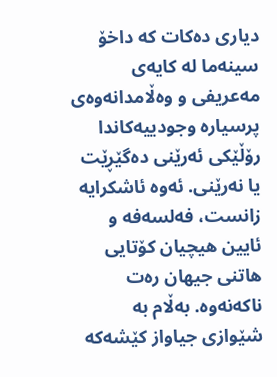دیاری ده‌كات كه‌ داخۆ سینه‌ما له‌ كایه‌ی مه‌عریفی ‌و وه‌ڵامدانه‌وه‌ی پرسیاره‌ وجودییه‌كاندا رۆڵێكی ئه‌رێنی ده‌گێڕێت یا نه‌رێنی. ئه‌وه‌ ئاشكرایه‌‌ زانست، فه‌لسه‌فه ‌‌و ئایین هیچیان كۆتایی هاتنی جیهان ره‌ت ناكه‌نه‌وه‌. به‌ڵام به‌ شێوازی جیاواز كێشه‌كه‌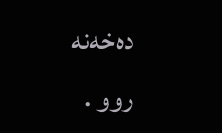ده‌خه‌نه‌ روو .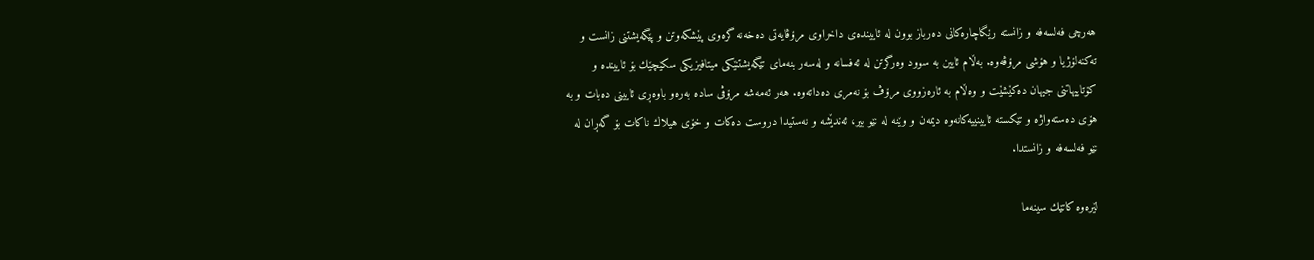هه‌رچی فه‌لسه‌فه‌‌ و زانسته‌ رێگاچاره‌كانی ده‌رباز بوون له‌ ئایینده‌ی داخراوی مرۆڤایه‌تی ده‌خه‌نه‌ گره‌وی پێشكه‌وتن‌ و پێگه‌یشتنی زانست ‌و ته‌كنه‌لۆژیا ‌و هۆشی مرۆڤه‌وه‌. به‌ڵام ئایین به‌ سوود وه‌رگرتن له‌ ئه‌فسانه‌ ‌و له‌سه‌ر بنه‌مای تێگه‌یشتنێكی میتافیزیكی سكێچێك بۆ ئایینده‌‌ و كۆتاییهاتنی جیهان ده‌كێشێت‌ و وه‌ڵام به‌ ئاره‌زووی مرۆڤ بۆ نه‌مری ده‌داته‌وه‌. هه‌ر ئه‌مه‌شه‌ مرۆڤی ساده‌ به‌ره‌و باوه‌ڕی ئایینی ده‌بات ‌و به‌ هۆی ده‌سته‌واژه ‌‌و تێكسته‌ ئایینییه‌كانه‌وه‌ دیمه‌ن‌ و وێنه‌ له‌ نێو بیر، ئه‌ندێشه‌‌ و نه‌ستیدا دروست ده‌كات‌ و خۆی هیلاك ناكات بۆ گه‌ڕان له‌ نێو فه‌لسه‌فه‌‌ و زانستدا.

لێره‌وه‌ كاتێك سینه‌ما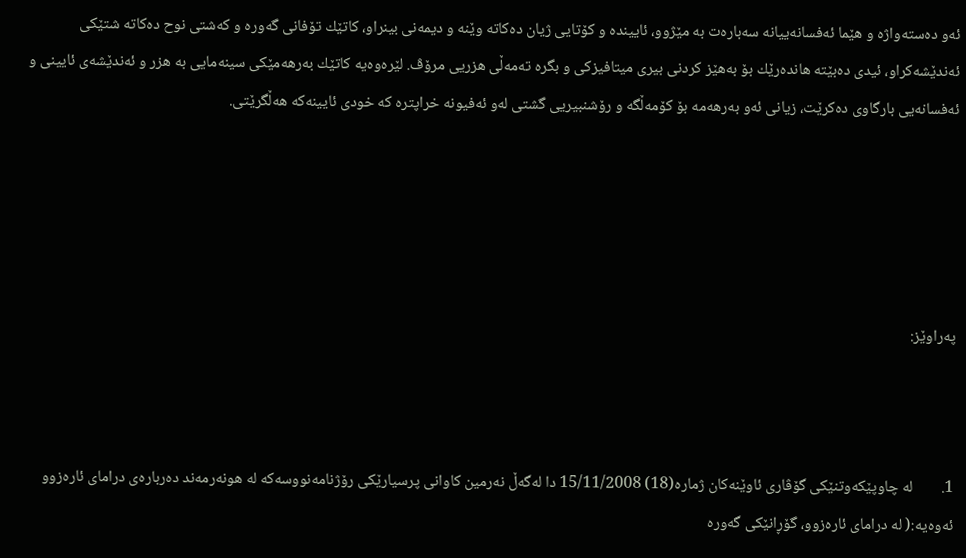ئه‌و ده‌سته‌واژه ‌‌و هێما ئه‌فسانه‌ییانه‌ سه‌باره‌ت به‌ مێژوو، ئایینده‌‌ و كۆتایی ژیان ده‌كاته‌ وێنه ‌‌و دیمه‌نی بینراو، كاتێك‌ تۆفانی گه‌وره ‌‌و كه‌شتی نوح ده‌كاته‌ شتێكی ئه‌ندێشه‌كراو، ئیدی ده‌بێته‌ هانده‌رێك بۆ به‌هێز كردنی بیری میتافیزكی‌ و بگره‌ ته‌مه‌ڵی هزریی مرۆڤ. لێره‌وه‌یه‌ كاتێك‌ به‌رهه‌مێكی سینه‌مایی به‌ هزر ‌و ئه‌ندێشه‌ی ئایینی ‌و ئه‌فسانه‌یی بارگاوی ده‌كرێت، زیانی ئه‌و به‌رهه‌مه‌ بۆ كۆمه‌ڵگه‌‌ و رۆشنبیریی گشتی له‌و ئه‌فیونه‌ خراپتره‌ كه‌ خودی ئایینه‌كه‌ هه‌ڵگرێتی.





په‌راوێز:



1.        له‌ چاوپێكه‌وتنێكی گۆڤاری ئاوێنه‌كان ژماره‌(18) 15/11/2008 دا له‌گه‌ڵ نه‌رمین كاوانی پرسیارێكی رۆژنامه‌نووسه‌كه‌ له‌ هونه‌رمه‌ند ده‌رباره‌ی درامای ئاره‌زوو ئه‌وه‌یه‌:( له ‌درامای ئاره‌زوو، گۆڕانێكی گه‌وره‌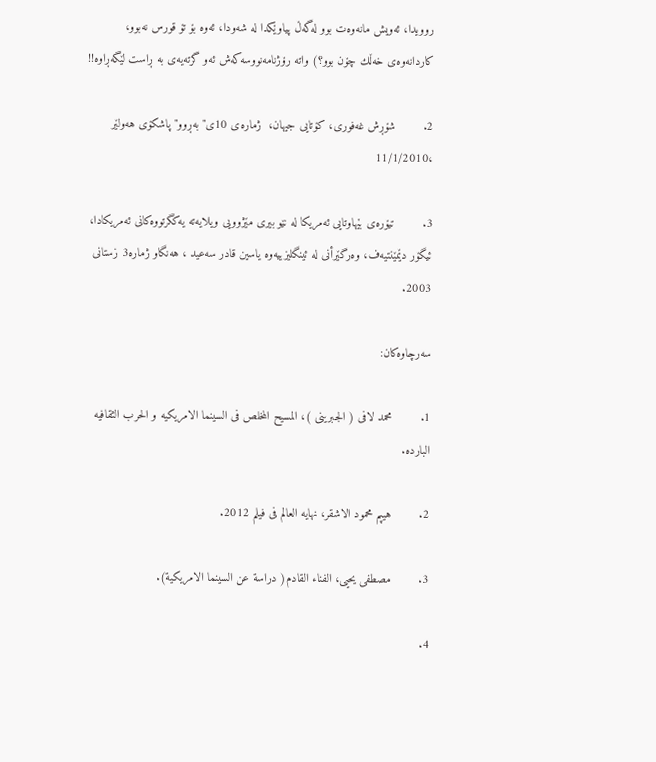روویدا، ئه‌ویش مانه‌وه‌ت بوو له‌گه‌ڵ پیاوێكدا له‌ شه‌ودا، ئه‌وه‌ بۆ تۆ قورس نه‌بوو، كاردانه‌وه‌ی خه‌ڵك چۆن بوو؟) واته‌ رۆژنامه‌نووسه‌كه‌ش ئه‌و گرته‌یه‌ی به ‌ڕاست لێگه‌ڕاوه‌!!

2.        شۆڕش غه‌فوری، كۆتایی جیهان،  ژماره‌ی 10ی"به‌ڕوو"پاشكۆی هه‌ولێر ،11/1/2010

3.        تیۆره‌ی بێهاوتایی ئه‌مریكا له ‌نێو بیری مێژوویی ویلایه‌ته‌ یه‌كگرتووه‌كانی ئه‌مریكادا، ئیگۆر دێمێنتیه‌ف، وه‌رگێرأنی له‌ ئینگلیزییه‌وه‌ یاسین قادر سه‌عید ، هه‌نگاو ژماره‌3 زستانی 2003.

سه‌رچاوه‌كان:

1.        محمد لافی ( الجبرینی )، المسیح المخلص فی السینما الامریكیه‌ و الحرب الثقافیه‌ البارده‌.

2.        هیپم محمود الاشقر، نهایه‌ العالم فی فیلم 2012.

3.        مصطفی یحیی، الفنا‌ء القادم( دراسة عن السینما الامریكیة‌).

4.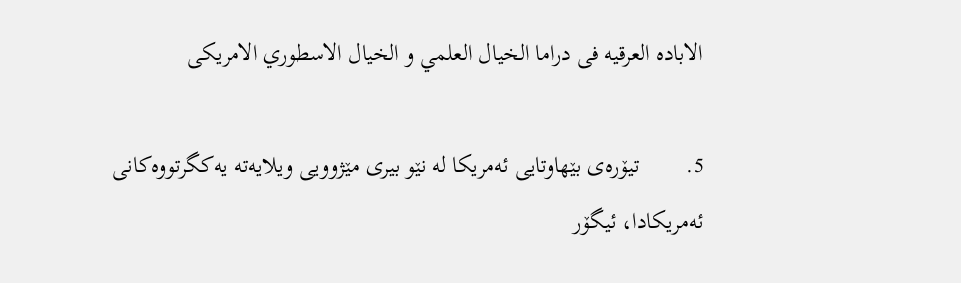الاباده‌ العرقیه‌ فی دراما الخیال العلمي و الخیال الاسطوري الامریكی‌

5.        تیۆره‌ی بێهاوتایی ئه‌مریكا له ‌نێو بیری مێژوویی ویلایه‌ته‌ یه‌كگرتووه‌كانی ئه‌مریكادا، ئیگۆر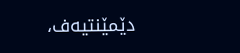دێمێنتیه‌ف،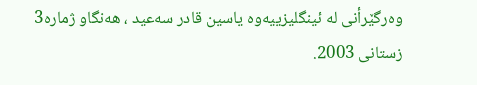وه‌رگێرأنی له ‌ئینگلیزییه‌وه‌ یاسین قادر سه‌عید ، هه‌نگاو ژماره‌3 زستانی 2003.